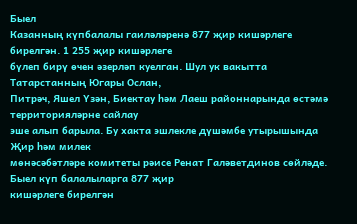Быел
Казанның күпбалалы гаиләләренә 877 җир кишәрлеге бирелгән. 1 255 җир кишәрлеге
бүлеп бирү өчен әзерләп куелган. Шул ук вакытта Татарстанның Югары Ослан,
Питрәч, Яшел Үзән, Биектау һәм Лаеш районнарында өстәмә территорияләрне сайлау
эше алып барыла. Бу хакта эшлекле дүшәмбе утырышында Җир һәм милек
мөнәсәбәтләре комитеты рәисе Ренат Галәветдинов сөйләде.
Быел күп балалыларга 877 җир
кишәрлеге бирелгән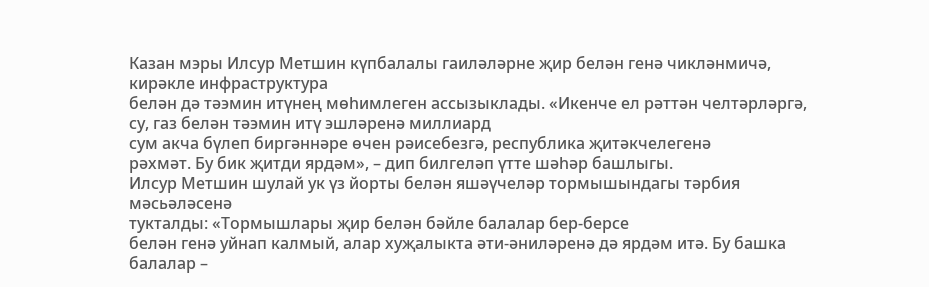Казан мэры Илсур Метшин күпбалалы гаиләләрне җир белән генә чикләнмичә, кирәкле инфраструктура
белән дә тәэмин итүнең мөһимлеген ассызыклады. «Икенче ел рәттән челтәрләргә,
су, газ белән тәэмин итү эшләренә миллиард
сум акча бүлеп биргәннәре өчен рәисебезгә, республика җитәкчелегенә
рәхмәт. Бу бик җитди ярдәм», – дип билгеләп үтте шәһәр башлыгы.
Илсур Метшин шулай ук үз йорты белән яшәүчеләр тормышындагы тәрбия мәсьәләсенә
тукталды: «Тормышлары җир белән бәйле балалар бер-берсе
белән генә уйнап калмый, алар хуҗалыкта әти-әниләренә дә ярдәм итә. Бу башка балалар –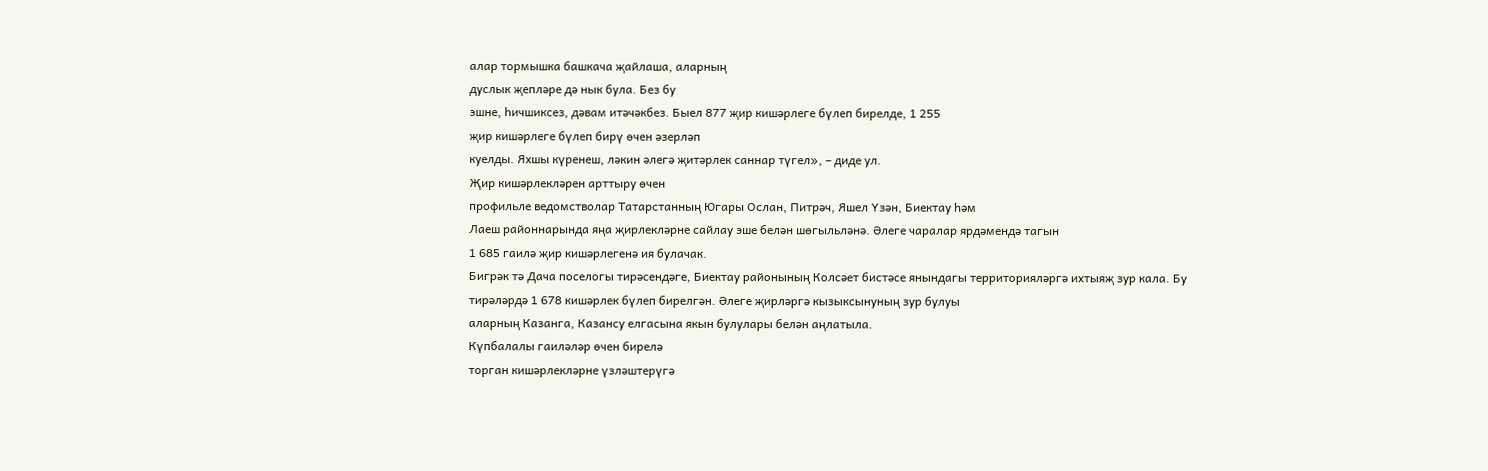алар тормышка башкача җайлаша, аларның
дуслык җепләре дә нык була. Без бу
эшне, һичшиксез, дәвам итәчәкбез. Быел 877 җир кишәрлеге бүлеп бирелде, 1 255
җир кишәрлеге бүлеп бирү өчен әзерләп
куелды. Яхшы күренеш, ләкин әлегә җитәрлек саннар түгел», – диде ул.
Җир кишәрлекләрен арттыру өчен
профильле ведомстволар Татарстанның Югары Ослан, Питрәч, Яшел Үзән, Биектау һәм
Лаеш районнарында яңа җирлекләрне сайлау эше белән шөгыльләнә. Әлеге чаралар ярдәмендә тагын
1 685 гаилә җир кишәрлегенә ия булачак.
Бигрәк тә Дача поселогы тирәсендәге, Биектау районының Колсәет бистәсе янындагы территорияләргә ихтыяҗ зур кала. Бу
тирәләрдә 1 678 кишәрлек бүлеп бирелгән. Әлеге җирләргә кызыксынуның зур булуы
аларның Казанга, Казансу елгасына якын булулары белән аңлатыла.
Күпбалалы гаиләләр өчен бирелә
торган кишәрлекләрне үзләштерүгә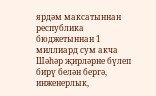ярдәм максатыннан республика бюджетыннан 1
миллиард сум акча
Шәһәр җирләрне бүлеп бирү белән бергә, инженерлык,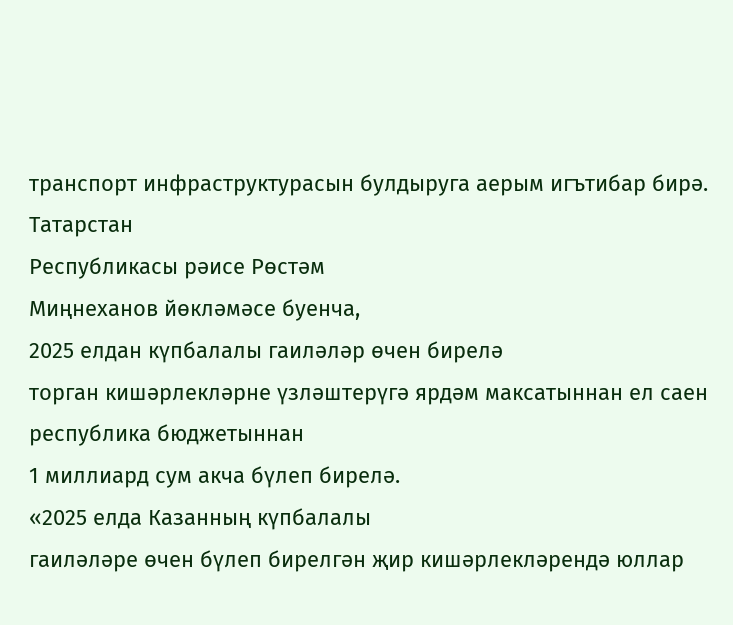транспорт инфраструктурасын булдыруга аерым игътибар бирә. Татарстан
Республикасы рәисе Рөстәм
Миңнеханов йөкләмәсе буенча,
2025 елдан күпбалалы гаиләләр өчен бирелә
торган кишәрлекләрне үзләштерүгә ярдәм максатыннан ел саен республика бюджетыннан
1 миллиард сум акча бүлеп бирелә.
«2025 елда Казанның күпбалалы
гаиләләре өчен бүлеп бирелгән җир кишәрлекләрендә юллар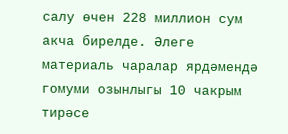салу өчен 228 миллион сум акча бирелде. Әлеге материаль чаралар ярдәмендә гомуми озынлыгы 10 чакрым тирәсе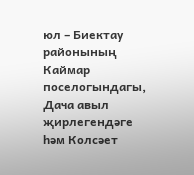юл – Биектау районының Каймар поселогындагы, Дача авыл җирлегендәге һәм Колсәет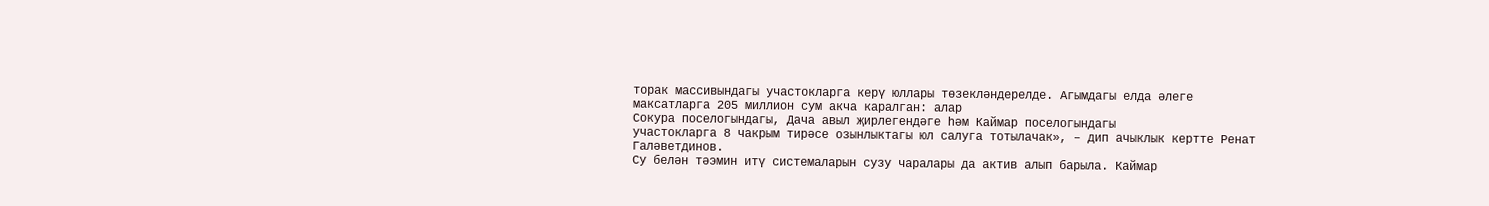торак массивындагы участокларга керү юллары төзекләндерелде. Агымдагы елда әлеге максатларга 205 миллион сум акча каралган: алар
Сокура поселогындагы, Дача авыл җирлегендәге һәм Каймар поселогындагы
участокларга 8 чакрым тирәсе озынлыктагы юл салуга тотылачак», – дип ачыклык кертте Ренат Галәветдинов.
Су белән тәэмин итү системаларын сузу чаралары да актив алып барыла. Каймар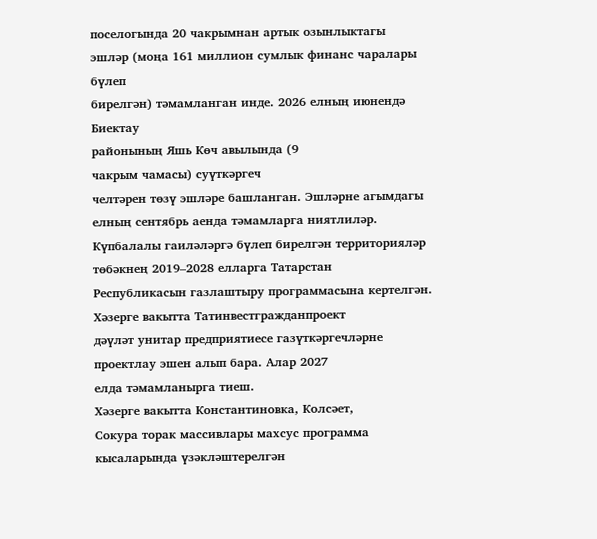поселогында 20 чакрымнан артык озынлыктагы
эшләр (моңа 161 миллион сумлык финанс чаралары бүлеп
бирелгән) тәмамланган инде. 2026 елның июнендә Биектау
районының Яшь Көч авылында (9
чакрым чамасы) суүткәргеч
челтәрен төзү эшләре башланган. Эшләрне агымдагы елның сентябрь аенда тәмамларга ниятлиләр.
Күпбалалы гаиләләргә бүлеп бирелгән территорияләр төбәкнең 2019–2028 елларга Татарстан
Республикасын газлаштыру программасына кертелгән. Хәзерге вакытта Татинвестгражданпроект
дәүләт унитар предприятиесе газүткәргечләрне
проектлау эшен алып бара. Алар 2027
елда тәмамланырга тиеш.
Хәзерге вакытта Константиновка, Колсәет,
Сокура торак массивлары махсус программа
кысаларында үзәкләштерелгән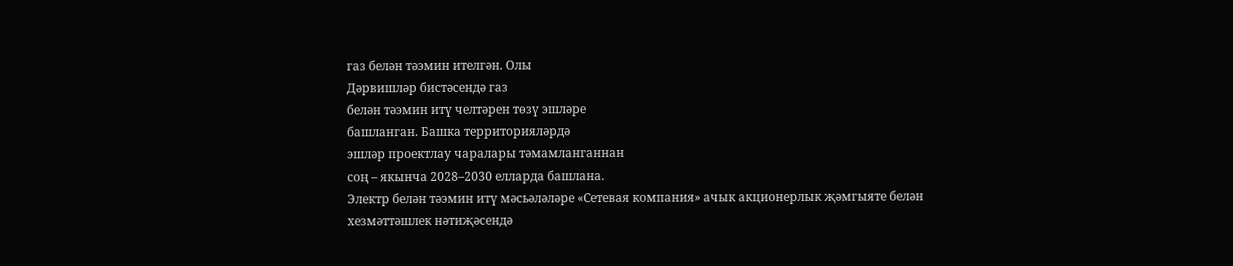газ белән тәэмин ителгән. Олы
Дәрвишләр бистәсендә газ
белән тәэмин итү челтәрен төзү эшләре
башланган. Башка территорияләрдә
эшләр проектлау чаралары тәмамланганнан
соң – якынча 2028–2030 елларда башлана.
Электр белән тәэмин итү мәсьәләләре «Сетевая компания» ачык акционерлык җәмгыяте белән
хезмәттәшлек нәтиҗәсендә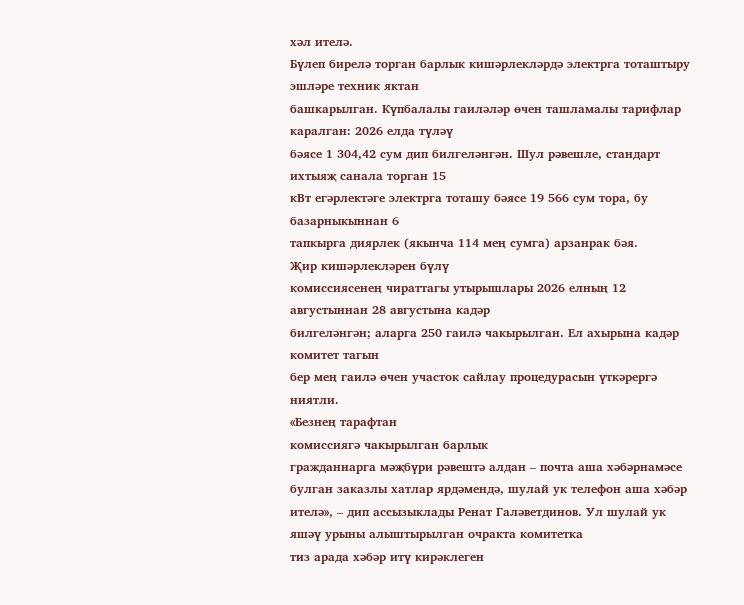хәл ителә.
Бүлеп бирелә торган барлык кишәрлекләрдә электрга тоташтыру эшләре техник яктан
башкарылган. Күпбалалы гаиләләр өчен ташламалы тарифлар каралган: 2026 елда түләү
бәясе 1 304,42 сум дип билгеләнгән. Шул рәвешле, стандарт ихтыяҗ санала торган 15
кВт егәрлектәге электрга тоташу бәясе 19 566 сум тора, бу базарныкыннан 6
тапкырга диярлек (якынча 114 мең сумга) арзанрак бәя.
Җир кишәрлекләрен бүлү
комиссиясенең чираттагы утырышлары 2026 елның 12 августыннан 28 августына кадәр
билгеләнгән; аларга 250 гаилә чакырылган. Ел ахырына кадәр комитет тагын
бер мең гаилә өчен участок сайлау процедурасын үткәрергә ниятли.
«Безнең тарафтан
комиссиягә чакырылган барлык
гражданнарга мәҗбүри рәвештә алдан – почта аша хәбәрнамәсе булган заказлы хатлар ярдәмендә, шулай ук телефон аша хәбәр ителә», – дип ассызыклады Ренат Галәветдинов. Ул шулай ук
яшәү урыны алыштырылган очракта комитетка
тиз арада хәбәр итү кирәклеген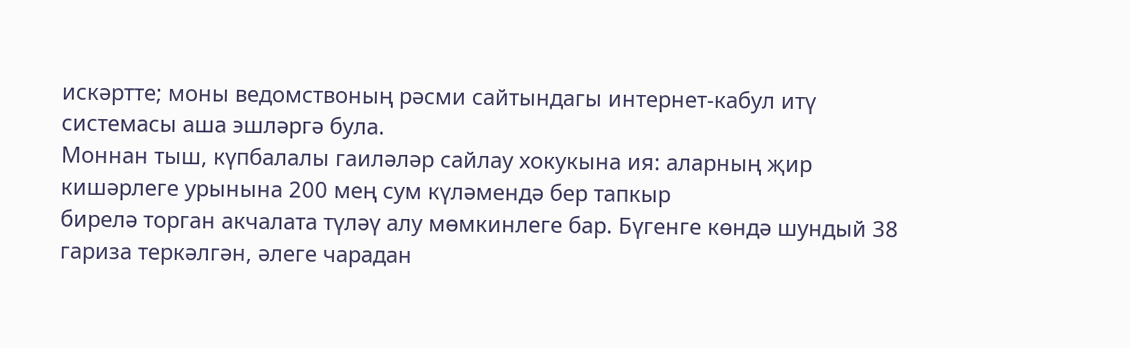искәртте; моны ведомствоның рәсми сайтындагы интернет-кабул итү системасы аша эшләргә була.
Моннан тыш, күпбалалы гаиләләр сайлау хокукына ия: аларның җир кишәрлеге урынына 200 мең сум күләмендә бер тапкыр
бирелә торган акчалата түләү алу мөмкинлеге бар. Бүгенге көндә шундый 38 гариза теркәлгән, әлеге чарадан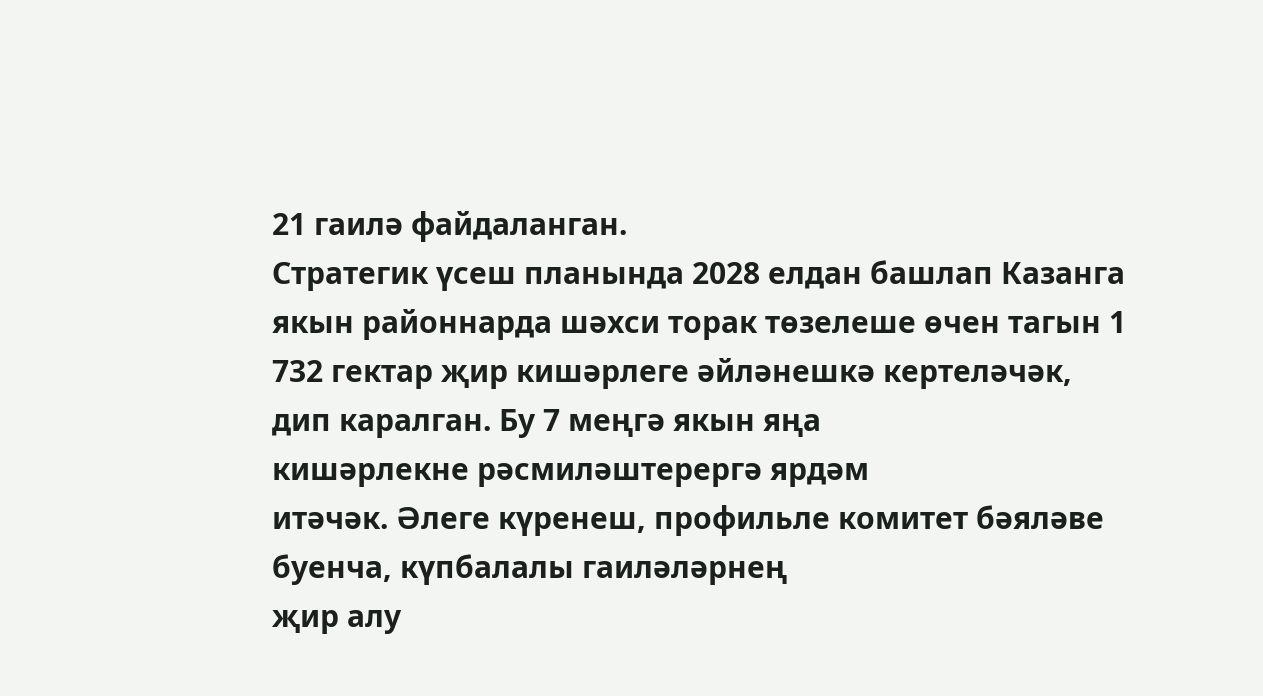21 гаилә файдаланган.
Стратегик үсеш планында 2028 елдан башлап Казанга якын районнарда шәхси торак төзелеше өчен тагын 1 732 гектар җир кишәрлеге әйләнешкә кертеләчәк, дип каралган. Бу 7 меңгә якын яңа
кишәрлекне рәсмиләштерергә ярдәм
итәчәк. Әлеге күренеш, профильле комитет бәяләве буенча, күпбалалы гаиләләрнең
җир алу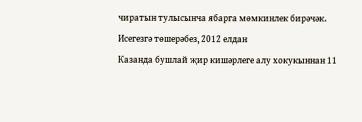чиратын тулысынча ябарга мөмкинлек бирәчәк.
Исегезгә төшерәбез, 2012 елдан
Казанда бушлай җир кишәрлеге алу хокукыннан 11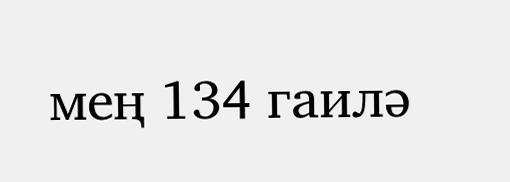мең 134 гаилә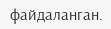файдаланган.